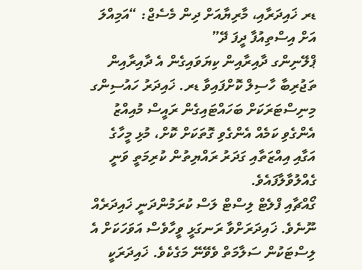ޑރ ޚައިދަރާއި، މާރިޔާއަށް ދިން މެސެޖް: “އަމިއްލަ އަށް އިސްތިއުފާ ދީފަ ދޭ”
ޕްލޭނިންގ ދާއިރާއިން ކިޔަވައިގެން އެ ދާއިރާއިން ތަޖުރިބާ ހާސިލް ކޮށްފައިވާ ޑރ. ޚައިދަރު ހައުސިންގ މިނިސްޓަރަކަށް ބަހައްޓައިގެން ރައީސް މުއިއްޒު އެންގެވި ކަމެއް އެންގެވި ގޮތަކަށް ކޮށް، މުޅި މީހާގެ އަގާއި އިއްޒަތާއި ގަދަރު ރައްޔިތުން ކުރިމަތީ ވަނީ ގެއްލުވާލާފައެވެ.
ގޯއްޗާއި ފްލެޓް ލިސްޓް ލަސް ކުރަމުންދަނީ ޚައިދަރެއް ނޫނެވެ. ޚައިދަރަށްވާ ރަނގަޅީ ވީހާވެސް އަވަހަކަށް އެ ލިސްޓަކުން ސަލާމަތް ވެވޭނޭ މަގެކެވެ. ޚައިދަރަކީ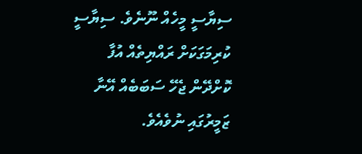ސިޔާސީ މީހެއް ނޫނެވެ. ސިޔާސީ ކުރިމަގަކަށް ރައްޔިތެއް އުފާ ކޮށްދޭން ޖެހޭ ސަބަބެއް އޭނާ ޒަމީރުގައި ނުވެއެވެ.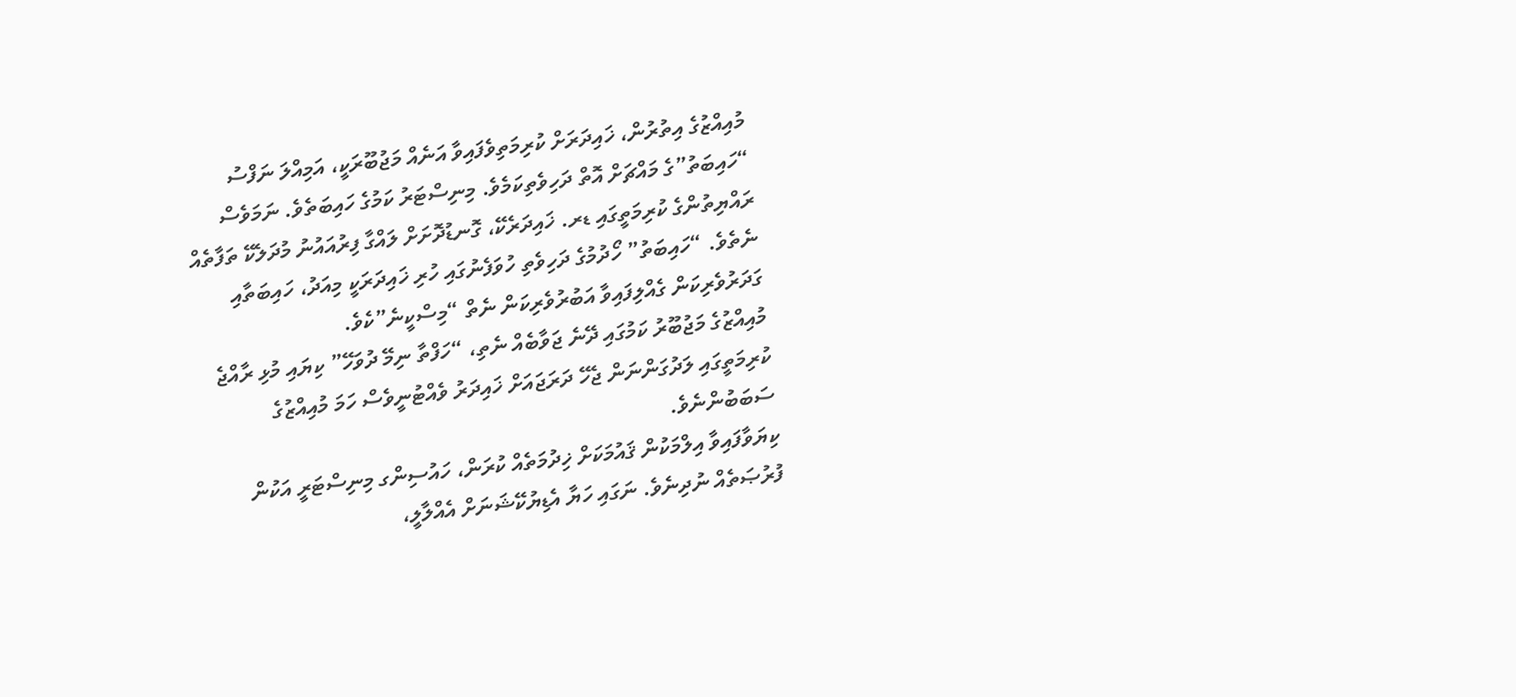މުއިއްޒުގެ އިތުރުން، ޚައިދަރަށް ކުރިމަތިވެފައިވާ އަނެއް މަޖުބޫރަކީ، އަމިއްލަ ނަފްސު “ހައިބަތު”ގެ މައްޗަށް އޮތް ދަހިވެތިކަމެވެ. މިނިސްޓަރު ކަމުގެ ހައިބަތެވެ. ނަމަވެސް ރައްޔިތުންގެ ކުރިމަތީގައި ޑރ. ޚައިދަރެކޭ، ގޮނޑުދޮށަށް ލައްގާ ފިރުއައުނު މުދަލެކޭ ތަފާތެއް ނެތެވެ. “ހައިބަތު” ހޯދުމުގެ ދަހިވެތި ހުވަފެނުގައި ހުރި ޚައިދަރަކީ މިއަދު، ހައިބަތާއި ގަދަރުވެރިކަން ގެއްލިފައިވާ އަބުރުވެރިކަން ނެތް “މިސްކީނެ”ކެވެ.
މުއިއްޒުގެ މަޖުބޫރު ކަމުގައި ދޭނެ ޖަވާބެއް ނެތި، “ހަފްތާ ނިމޭ ދުވަހޭ” ކިޔައި މުޅި ރާއްޖެ ކުރިމަތީގައި ލަދުގަންނަން ޖެހޭ ދަރަޖައަށް ޚައިދަރު ވެއްޓުނީވެސް ހަމަ މުއިއްޒުގެ ސަބަބުންނެވެ.
ކިޔަވާފައިވާ އިލްމަކުން ޤައުމަކަށް ޚިދުމަތެއް ކުރަން، ހައުސިންގ މިނިސްޓަރީ އަކުން ފުރުޞަތެއް ނުދިނެވެ. ނަގައި ހަޔާ އެޑިޔުކޭޝަނަށް އެއްލާލީ،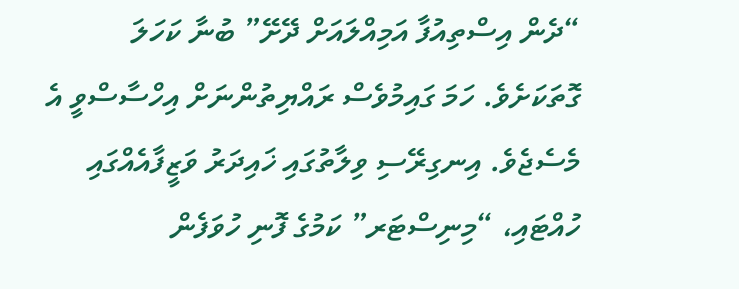“ދެން އިސްތިއުފާ އަމިއްލައަށް ދޭށޭ” ބުނާ ކަހަލަ ގޮތަކަށެވެ. ހަމަ ގައިމުވެސް ރައްޔިތުންނަށް އިހްސާސްވީ އެ މެސެޖެވެ. އިނގިރޭސި ވިލާތުގައި ޚައިދަރު ވަޒީފާއެއްގައި ހުއްޓައި، “މިނިސްޓަރ” ކަމުގެ ފޮނި ހުވަފެން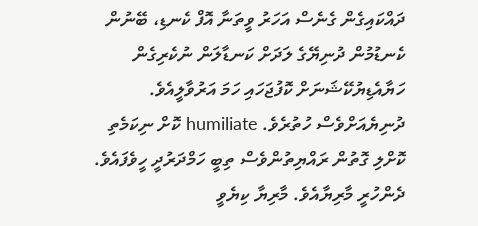ދައްކައިގެން ގެނެސް އަހަރު ވީތަނާ އޮފް ކެނޑި، ބޭނުން ކެނޑުމުން ދުނިޔޭގެ ލަދަށް ކަނޑާލަން ނުކެރިގެން ހަޔާއެޑިޔުކޭޝަނަށް ކޮފުޖަހައި ހަމަ އަރުވާލީއެވެ. ދުނިޔެއަށްވެސް ހުތުރެވެ. humiliate ކޮށް ނިކަމެތި ކޮށްލި ގޮތުން ރައްޔިތުންވެސް ތިބީ ހަމްދަރުދީ ހީވެފައެވެ.
ދެންހުރީ މާރިޔާއެވެ. މާރިޔާ ކިޔެވީ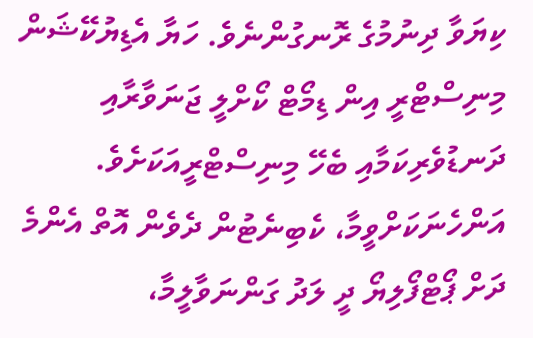ކިޔަވާ ދިނުމުގެ ރޮނގުންނެވެ. ހަޔާ އެޑިޔުކޭޝަން މިނިސްޓްރީ އިން ޑިމޯޓް ކޯށްލީ ޖަނަވާރާއި ދަނޑުވެރިކަމާއި ބެހޭ މިނިސްޓްރީއަކަށެވެ. އަންހެނަކަށްވީމާ، ކެބިނެޓުން ދެވެން އޮތް އެންމެ ދަށް ޕޯޓްފޯލިޔޯ ދީ ލަދު ގަންނަވާލީމާ،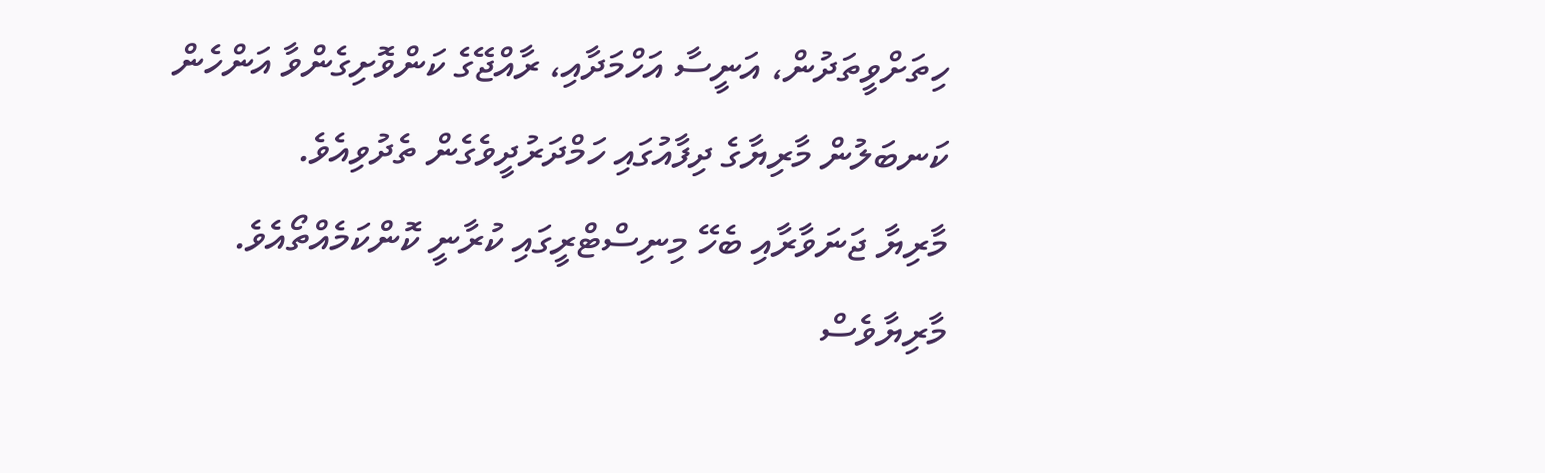ހިތަށްވީތަދުން، އަނީސާ އަހްމަދާއި، ރާއްޖޭގެ ކަންވޮށިގެންވާ އަންހެން ކަނބަލުން މާރިޔާގެ ދިފާއުގައި ހަމްދަރުދީވެގެން ތެދުވިއެވެ.
މާރިޔާ ޖަނަވާރާއި ބެހޭ މިނިސްޓްރީގައި ކުރާނީ ކޮންކަމެއްތޯއެވެ. މާރިޔާވެސް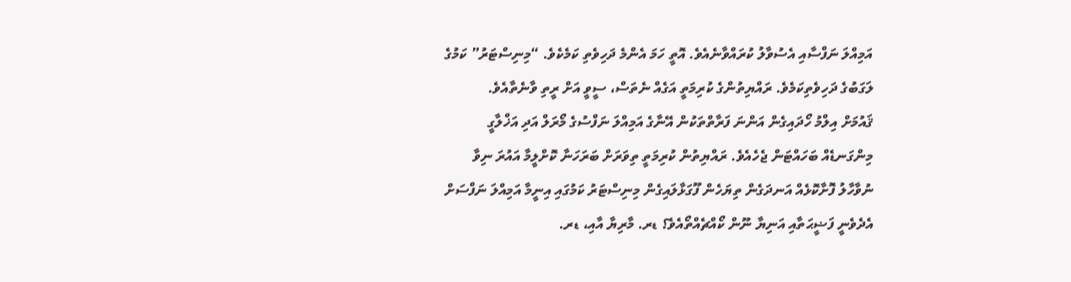އަމިއްލަ ނަފްސާއި އެސުވާލު ކުރައްވާނެއެވެ. އޮތީ ހަމަ އެންމެ ދަހިވެތި ކަމެކެވެ. “މިނިސްޓަރު” ކަމުގެ ލަގަބުގެ ދަހިވެތިކަމެވެ. ރައްޔިތުންގެ ކުރިމަތީ އަގެއް ނެތަސް، ސީވީ އަށް ރީތި ވާނެތާއެވެ.
ޤައުމަށް އިލްމު ހޯދައިގެން އަންނަ ފަރާތްތަކުން އޭނާގެ އަމިއްލަ ނަފްސުގެ މޯރަލް އަދި އަޚްލާގީ މިންގަނޑެއް ބަހައްޓަން ޖެހެއެވެ. ރައްޔިތުން ކުރިމަތީ ތިވަރަށް ބަރަހަނާ ކޮށްލީމާ އައުރަ ނިވާ ނުވާހާލު ފޮށާކޮޅެއް އަނދަގެން ތިޔަހެން ފޫގަޅާލައިގެން މިނިސްޓަރު ކަމުގައި އިނީމާ އަމިއްލަ ނަފްސަށް އެދެވެނީ ފަޟީޙަތާއި އަނިޔާ ނޫން ކޯއްޗެއްތޯއެވެ؟ ޑރ. މާރިޔާ އާއި، ޑރ.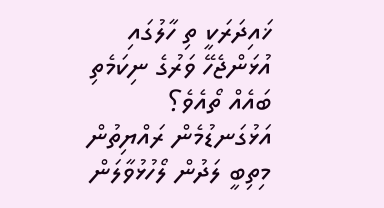ޚައިދަރަކީ ތި ހާލުގައި އުޅަންޖެހޭ ވަރުގެ ނިކަމެތި ބައެއް ތޯއެވެ؟
އަޅުގަނޑުމެން ރައްޔިތުން މިތިބީ ލަދުން ލޯހުޅުވާލަން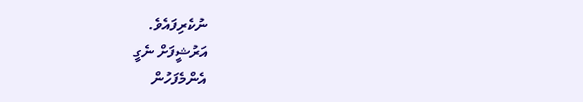ނުކެރިފައެވެ.
އަރުޝީފަށް ނެގީ
އެންމެފަހުން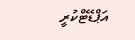އަޕްޑޭޓްކުރީ